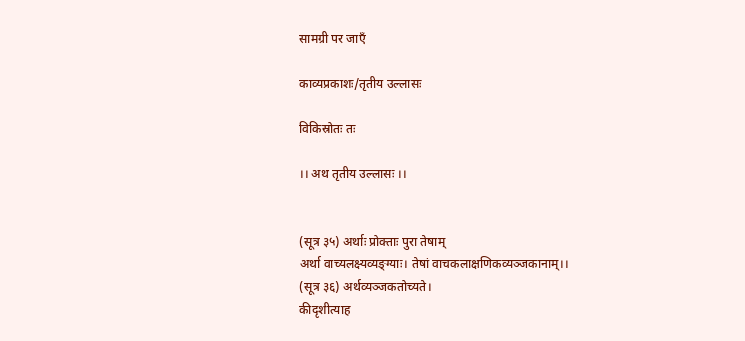सामग्री पर जाएँ

काव्यप्रकाशः/तृतीय उल्लासः

विकिस्रोतः तः

।। अथ तृतीय उल्लासः ।।


(सूत्र ३५) अर्थाः प्रोक्ताः पुरा तेषाम्
अर्था वाच्यलक्ष्यव्यङ्ग्याः। तेषां वाचकलाक्षणिकव्यञ्जकानाम्।।
(सूत्र ३६) अर्थव्यञ्जकतोच्यते।
कीदृशीत्याह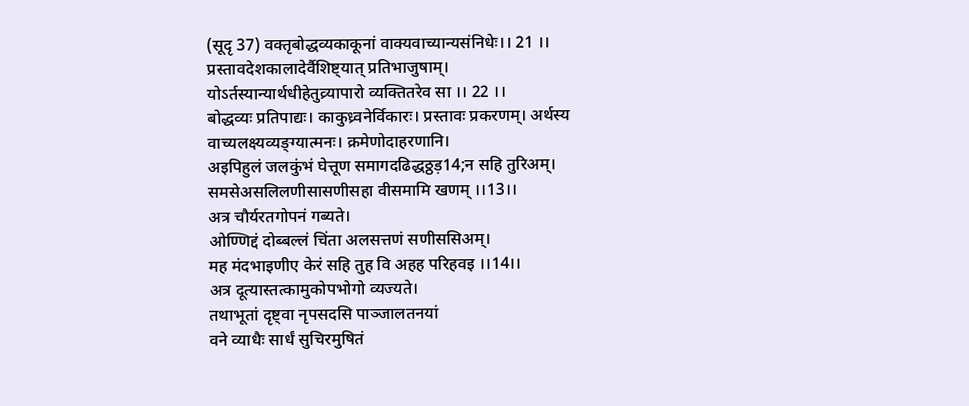(सूदृ 37) वक्तृबोद्धव्यकाकूनां वाक्यवाच्यान्यसंनिधेः।। 21 ।।
प्रस्तावदेशकालादेर्वैशिष्ट्यात् प्रतिभाजुषाम्।
योऽर्तस्यान्यार्थधीहेतुव्र्यापारो व्यक्तितरेव सा ।। 22 ।।
बोद्धव्यः प्रतिपाद्यः। काकुध्र्वनेर्विकारः। प्रस्तावः प्रकरणम्। अर्थस्य वाच्यलक्ष्यव्यङ्ग्यात्मनः। क्रमेणोदाहरणानि।
अइपिहुलं जलकुंभं घेत्तूण समागदढिद्धठ्ठड़14;न सहि तुरिअम्।
समसेअसलिलणीसासणीसहा वीसमामि खणम् ।।13।।
अत्र चौर्यरतगोपनं गब्यते।
ओण्णिद्दं दोब्बल्लं चिंता अलसत्तणं सणीससिअम्।
मह मंदभाइणीए केरं सहि तुह वि अहह परिहवइ ।।14।।
अत्र दूत्यास्तत्कामुकोपभोगो व्यज्यते।
तथाभूतां दृष्ट्वा नृपसदसि पाञ्जालतनयां
वने व्याधैः सार्धं सुचिरमुषितं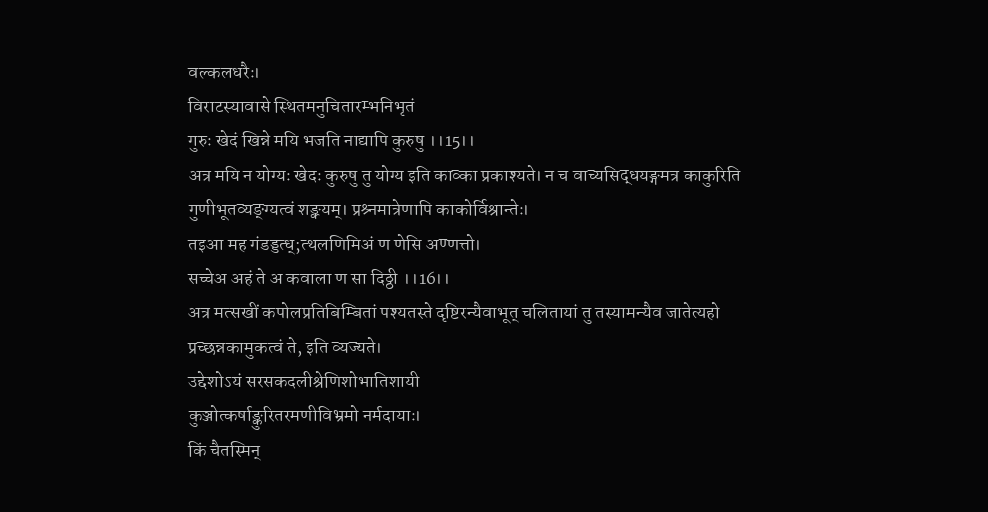वल्कलधरैः।
विराटस्यावासे स्थितमनुचितारम्भनिभृतं
गुरुः खेदं खिन्ने मयि भजति नाद्यापि कुरुषु ।।15।।
अत्र मयि न योग्यः खेदः कुरुषु तु योग्य इति काव्का प्रकाश्यते। न च वाच्यसिद्धयङ्गमत्र काकुरिति गुणीभूतव्यङ्ग्यत्वं शङ्क्यम्। प्रश्र्नमात्रेणापि काकोर्विश्रान्तेः।
तइआ मह गंडड्डत्ध्;त्थलणिमिअं ण णेसि अण्णत्तो।
सच्चेअ अहं ते अ कवाला ण सा दिठ्ठी ।।16।।
अत्र मत्सखीं कपोलप्रतिबिम्बितां पश्यतस्ते दृष्टिरन्यैवाभूत् चलितायां तु तस्यामन्यैव जातेत्यहो प्रच्छन्नकामुकत्वं ते, इति व्यज्यते।
उद्देशोऽयं सरसकदलीश्रेणिशोभातिशायी
कुञ्जोत्कर्षाङ्कुरितरमणीविभ्रमो नर्मदायाः।
किं चैतस्मिन्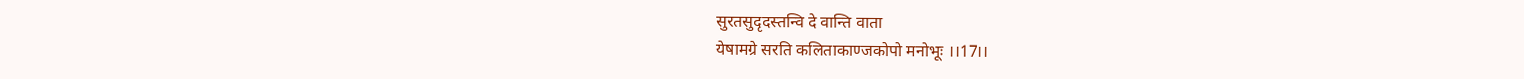सुरतसुदृदस्तन्वि दे वान्ति वाता
येषामग्रे सरति कलिताकाण्जकोपो मनोभूः ।।17।।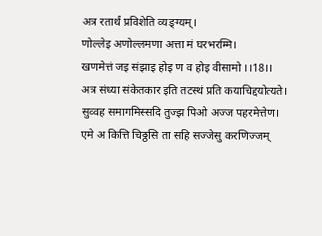अत्र रतार्थं प्रविशेति व्यङ्ग्यम्।
णोल्लेइ अणोल्लमणा अत्ता मं घरभरम्मि।
खणमेत्तं जइ संझाइ होइ ण व होइ वीसामो ।।18।।
अत्र संध्या संकेतकार इति तटस्थं प्रति कयाचिद्दयोत्यते।
सुव्वह समागमिस्सदि तुज्झ पिओ अज्ज पहरमेत्तेण।
एमे अ कित्ति चिठ्ठसि ता सहि सज्जेसु करणिज्जम्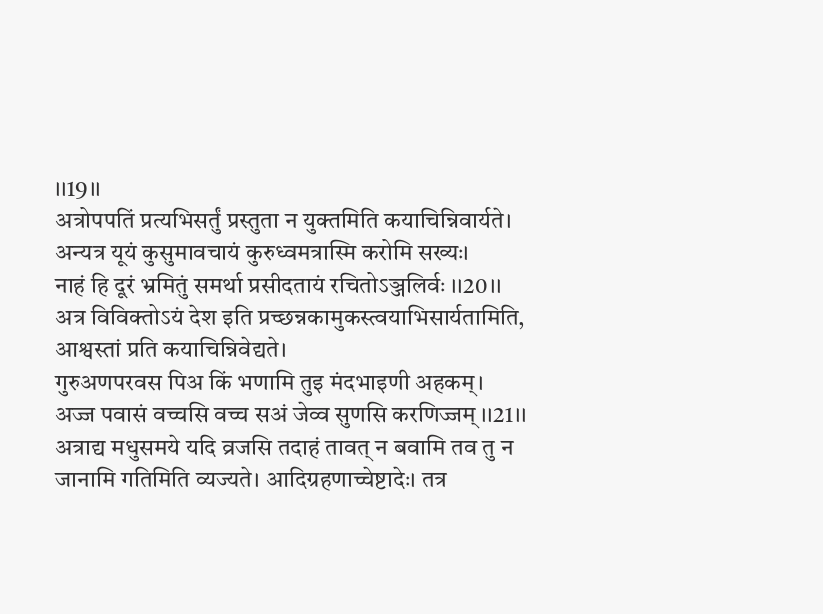।।19।।
अत्रोपपतिं प्रत्यभिसर्तुं प्रस्तुता न युक्तमिति कयाचिन्निवार्यते।
अन्यत्र यूयं कुसुमावचायं कुरुध्वमत्रास्मि करोमि सख्यः।
नाहं हि दूरं भ्रमितुं समर्था प्रसीदतायं रचितोऽञ्जलिर्वः ।।20।।
अत्र विविक्तोऽयं देश इति प्रच्छन्नकामुकस्त्वयाभिसार्यतामिति, आश्वस्तां प्रति कयाचिन्निवेद्यते।
गुरुअणपरवस पिअ किं भणामि तुइ मंदभाइणी अहकम्।
अज्ज पवासं वच्चसि वच्च सअं जेव्व सुणसि करणिज्जम् ।।21।।
अत्राद्य मधुसमये यदि व्रजसि तदाहं तावत् न बवामि तव तु न जानामि गतिमिति व्यज्यते। आदिग्रहणाच्चेष्टादेः। तत्र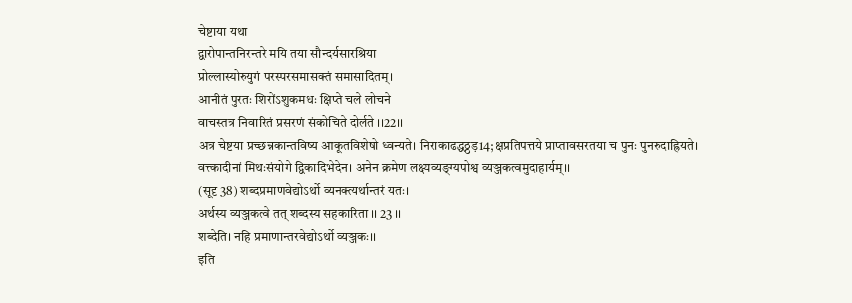चेष्टाया यथा
द्वारोपान्तनिरन्तरे मयि तया सौन्दर्यसारश्रिया
प्रोल्लास्योरुयुगं परस्परसमासक्तं समासादितम्।
आनीतं पुरतः शिरोंऽशुकमधः क्षिप्ते चले लोचने
वाचस्तत्र निवारितं प्रसरणं संकोचिते दोर्लते ।।22।।
अत्र चेष्टया प्रच्छन्नकान्तविष्य आकूतविशेषो ध्वन्यते। निराकाढद्धठ्ठड़14;क्षप्रतिपत्तये प्राप्तावसरतया च पुनः पुनरुदाह्रियते। वत्त्कादीनां मिथःसंयोगे द्विकादिभेदेन। अनेन क्रमेण लक्ष्यव्यङ्ग्यपोश्व व्यञ्जकत्वमुदाहार्यम्।।
(सूदृ 38) शब्दप्रमाणवेद्योऽर्थो व्यनक्त्यर्थान्तरं यतः।
अर्थस्य व्यञ्जकत्वे तत् शब्दस्य सहकारिता ।। 23 ।।
शब्देति। नहि प्रमाणान्तरवेद्योऽर्थो व्यञ्जकः।।
इति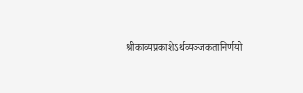श्रीकाव्यप्रकाशेऽर्थव्यञ्जकतानिर्णयो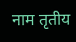नाम तृतीय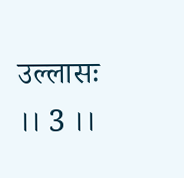उल्लासः ।। 3 ।।